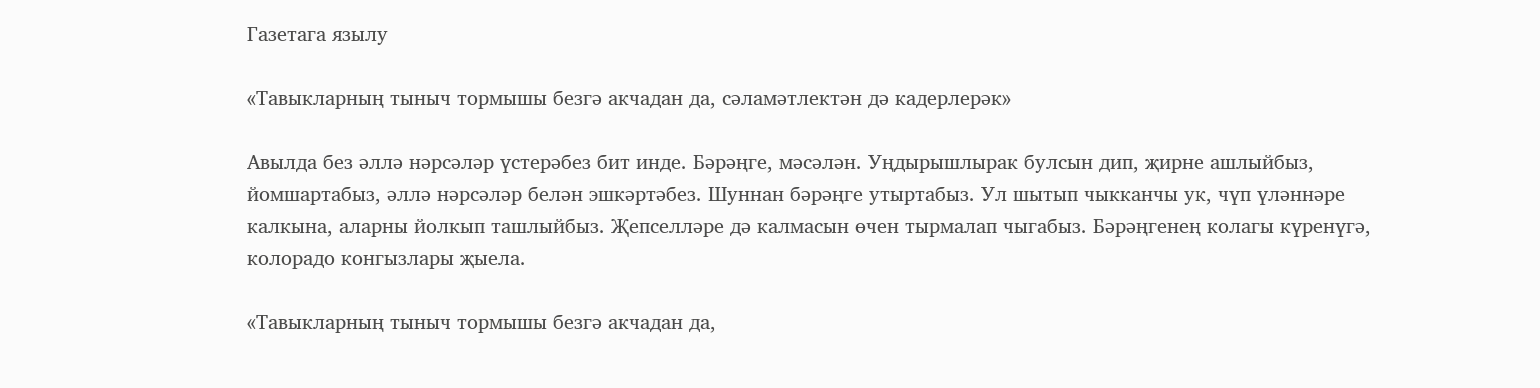Газетага язылу

«Тавыкларның тыныч тормышы безгә акчадан да, сәламәтлектән дә кадерлерәк»

Авылда без әллә нәрсәләр үстерәбез бит инде. Бәрәңге, мәсәлән. Уңдырышлырак булсын дип, җирне ашлыйбыз, йомшартабыз, әллә нәрсәләр белән эшкәртәбез. Шуннан бәрәңге утыртабыз. Ул шытып чыкканчы ук, чүп үләннәре калкына, аларны йолкып ташлыйбыз. Җепселләре дә калмасын өчен тырмалап чыгабыз. Бәрәңгенең колагы күренүгә, колорадо конгызлары җыела.

«Тавыкларның тыныч тормышы безгә акчадан да,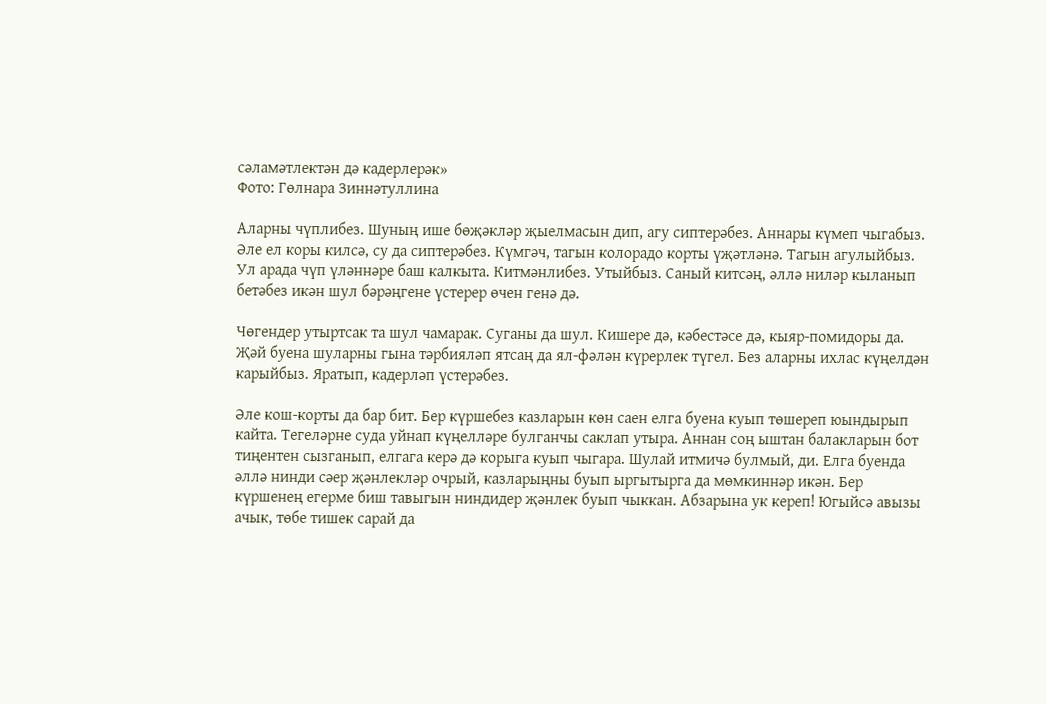сәламәтлектән дә кадерлерәк»
Фото: Гөлнара Зиннәтуллина

Аларны чүплибез. Шуның ише бөҗәкләр җыелмасын дип, агу сиптерәбез. Аннары күмеп чыгабыз. Әле ел коры килсә, су да сиптерәбез. Күмгәч, тагын колорадо корты үҗәтләнә. Тагын агулыйбыз. Ул арада чүп үләннәре баш калкыта. Китмәнлибез. Утыйбыз. Саный китсәң, әллә ниләр кыланып бетәбез икән шул бәрәңгене үстерер өчен генә дә.

Чөгендер утыртсак та шул чамарак. Суганы да шул. Кишере дә, кәбестәсе дә, кыяр-помидоры да. Җәй буена шуларны гына тәрбияләп ятсаң да ял-фәлән күрерлек түгел. Без аларны ихлас күңелдән карыйбыз. Яратып, кадерләп үстерәбез.

Әле кош-корты да бар бит. Бер күршебез казларын көн саен елга буена куып төшереп юындырып кайта. Тегеләрне суда уйнап күңелләре булганчы саклап утыра. Аннан соң ыштан балакларын бот тиңентен сызганып, елгага керә дә корыга куып чыгара. Шулай итмичә булмый, ди. Елга буенда әллә нинди сәер җәнлекләр очрый, казларыңны буып ыргытырга да мөмкиннәр икән. Бер күршенең егерме биш тавыгын ниндидер җәнлек буып чыккан. Абзарына ук кереп! Югыйсә авызы ачык, төбе тишек сарай да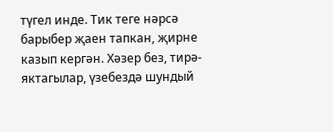түгел инде. Тик теге нәрсә барыбер җаен тапкан, җирне казып кергән. Хәзер без, тирә-яктагылар, үзебездә шундый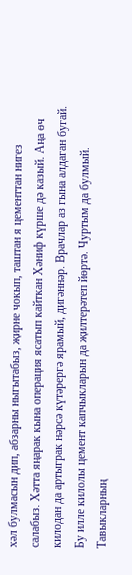хәл булмасын дип, абзарны ныгытабыз, җирне чокып, таштан я цементтан нигез салабыз. Хәтта яңарак кына операция ясатып кайткан Хәниф күрше дә казый. Аңа өч килодан да артыграк нәрсә күтәрергә ярамый, дигәннәр. Врачлар аз гына алдаган бугай. Бу илле килолы цемент капчыкларын да җилтерәтеп йөртә. Чуртым да булмый. Тавыкларның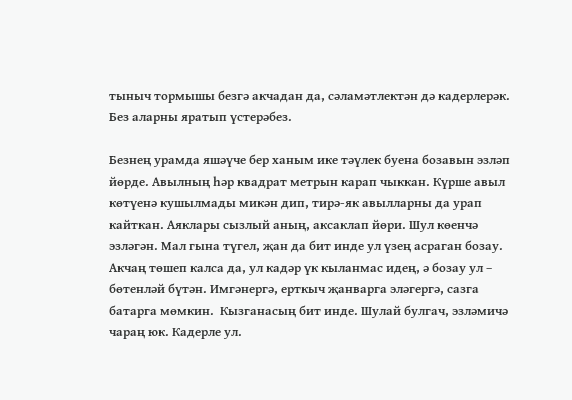тыныч тормышы безгә акчадан да, сәламәтлектән дә кадерлерәк. Без аларны яратып үстерәбез.

Безнең урамда яшәүче бер ханым ике тәүлек буена бозавын эзләп йөрде. Авылның һәр квадрат метрын карап чыккан. Күрше авыл көтүенә кушылмады микән дип, тирә-як авылларны да урап кайткан. Аяклары сызлый аның, аксаклап йөри. Шул көенчә эзләгән. Мал гына түгел, җан да бит инде ул үзең асраган бозау. Акчаң төшеп калса да, ул кадәр үк кыланмас идең, ә бозау ул – бөтенләй бүтән. Имгәнергә, ерткыч җанварга эләгергә, сазга батарга мөмкин.  Кызганасың бит инде. Шулай булгач, эзләмичә чараң юк. Кадерле ул.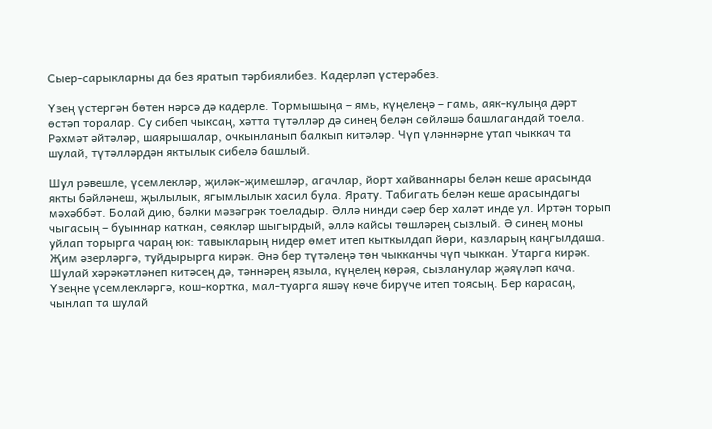Сыер-сарыкларны да без яратып тәрбиялибез. Кадерләп үстерәбез.

Үзең үстергән бөтен нәрсә дә кадерле. Тормышыңа – ямь, күңелеңә – гамь, аяк-кулыңа дәрт өстәп торалар. Су сибеп чыксаң, хәтта түтәлләр дә синең белән сөйләшә башлагандай тоела. Рәхмәт әйтәләр, шаярышалар, очкынланып балкып китәләр. Чүп үләннәрне утап чыккач та шулай, түтәлләрдән яктылык сибелә башлый.

Шул рәвешле, үсемлекләр, җиләк-җимешләр, агачлар, йорт хайваннары белән кеше арасында якты бәйләнеш, җылылык, ягымлылык хасил була. Ярату. Табигать белән кеше арасындагы мәхәббәт. Болай дию, бәлки мәзәгрәк тоеладыр. Әллә нинди сәер бер халәт инде ул. Иртән торып чыгасың – буыннар каткан, сөякләр шыгырдый, әллә кайсы төшләрең сызлый. Ә синең моны уйлап торырга чараң юк: тавыкларың нидер өмет итеп кыткылдап йөри, казларың каңгылдаша. Җим әзерләргә, туйдырырга кирәк. Әнә бер түтәлеңә төн чыкканчы чүп чыккан. Утарга кирәк. Шулай хәрәкәтләнеп китәсең дә, тәннәрең языла, күңелең көрәя, сызланулар җәяүләп кача. Үзеңне үсемлекләргә, кош-кортка, мал-туарга яшәү көче бирүче итеп тоясың. Бер карасаң, чынлап та шулай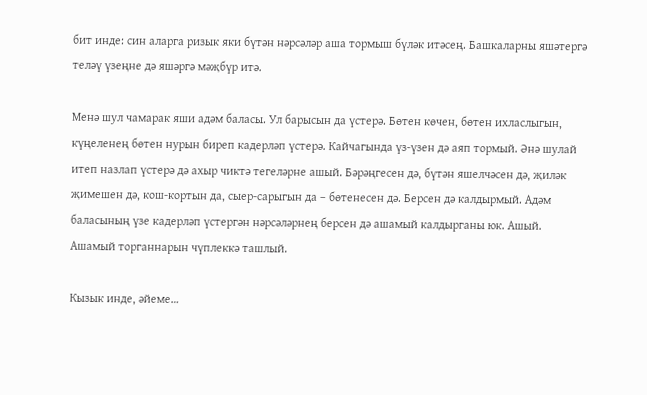бит инде: син аларга ризык яки бүтән нәрсәләр аша тормыш бүләк итәсең. Башкаларны яшәтергә теләү үзеңне дә яшәргә мәҗбүр итә.

Менә шул чамарак яши адәм баласы. Ул барысын да үстерә. Бөтен көчен, бөтен ихласлыгын, күңеленең бөтен нурын биреп кадерләп үстерә. Кайчагында үз-үзен дә аяп тормый. Әнә шулай итеп назлап үстерә дә ахыр чиктә тегеләрне ашый. Бәрәңгесен дә, бүтән яшелчәсен дә, җиләк җимешен дә, кош-кортын да, сыер-сарыгын да – бөтенесен дә. Берсен дә калдырмый. Адәм баласының үзе кадерләп үстергән нәрсәләрнең берсен дә ашамый калдырганы юк. Ашый. Ашамый торганнарын чүплеккә ташлый.

Кызык инде, әйеме…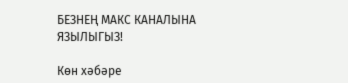БЕЗНЕҢ МАКС КАНАЛЫНА ЯЗЫЛЫГЫЗ!

Көн хәбәре